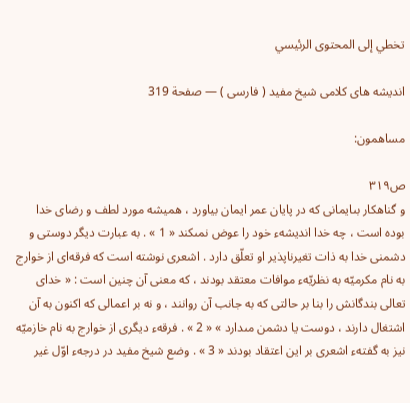تخطي إلى المحتوى الرئيسي

انديشه هاى كلامى شيخ مفيد ( فارسى ) — صفحة 319

مساهمون:

ص٣١٩
و گناهكار بىايمانى كه در پايان عمر ايمان بياورد ، هميشه مورد لطف و رضاى خدا بوده است ، چه خدا انديشهء خود را عوض نمىكند « 1 » . به عبارت ديگر دوستى و دشمنى خدا به ذات تغيرناپذير او تعلّق دارد . اشعرى نوشته است كه فرقه‌اى از خوارج به نام مكرميّه به نظريّهء موافات معتقد بودند ، كه معنى آن چنين است : « خداى تعالى بندگانش را بنا بر حالتى كه به جانب آن روانند ، و نه بر اعمالى كه اكنون به آن اشتغال دارند ، دوست يا دشمن مىدارد » « 2 » . فرقهء ديگرى از خوارج به نام خازميّه نيز به گفتهء اشعرى بر اين اعتقاد بودند « 3 » . وضع شيخ مفيد در درجهء اوّل غير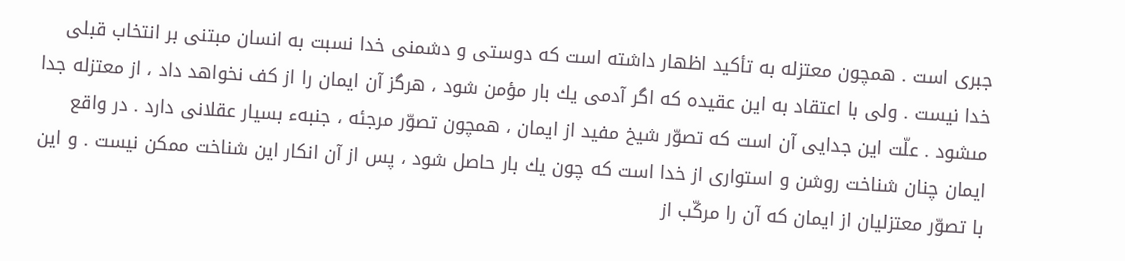جبرى است . همچون معتزله به تأكيد اظهار داشته است كه دوستى و دشمنى خدا نسبت به انسان مبتنى بر انتخاب قبلى خدا نيست . ولى با اعتقاد به اين عقيده كه اگر آدمى يك بار مؤمن شود ، هرگز آن ايمان را از كف نخواهد داد ، از معتزله جدا مىشود . علّت اين جدايى آن است كه تصوّر شيخ مفيد از ايمان ، همچون تصوّر مرجئه ، جنبهء بسيار عقلانى دارد . در واقع ايمان چنان شناخت روشن و استوارى از خدا است كه چون يك بار حاصل شود ، پس از آن انكار اين شناخت ممكن نيست . و اين با تصوّر معتزليان از ايمان كه آن را مركّب از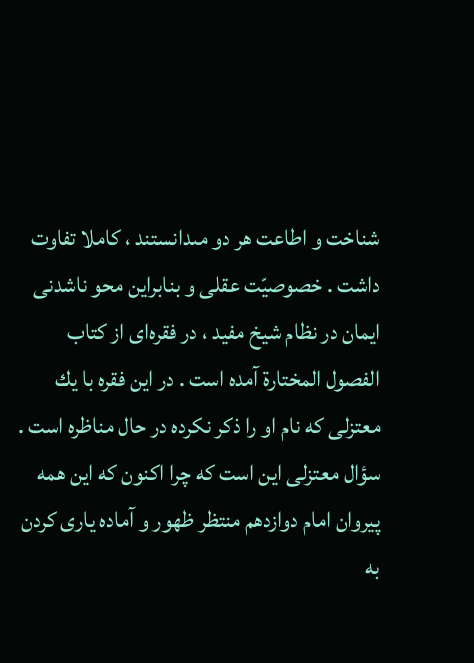شناخت و اطاعت هر دو مىدانستند ، كاملا تفاوت داشت . خصوصيّت عقلى و بنابراين محو ناشدنى ايمان در نظام شيخ مفيد ، در فقره‌اى از كتاب الفصول المختارة آمده است . در اين فقره با يك معتزلى كه نام او را ذكر نكرده در حال مناظره است . سؤال معتزلى اين است كه چرا اكنون كه اين همه پيروان امام دوازدهم منتظر ظهور و آماده يارى كردن به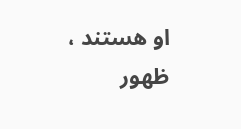او هستند ، ظهور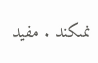نمىكند . مفيد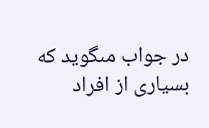در جواب مىگويد كه بسيارى از افراد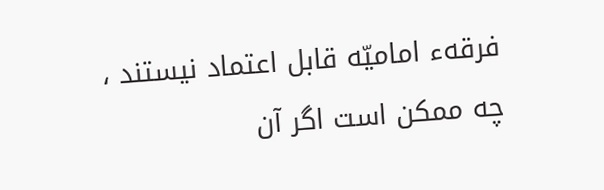فرقهء اماميّه قابل اعتماد نيستند ، چه ممكن است اگر آن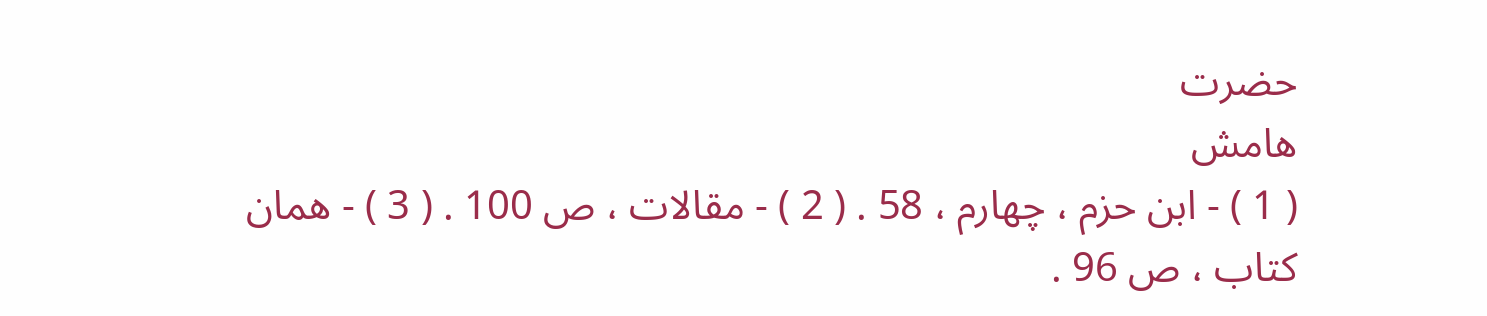حضرت
هامش
( 1 ) - ابن حزم ، چهارم ، 58 . ( 2 ) - مقالات ، ص 100 . ( 3 ) - همان كتاب ، ص 96 .